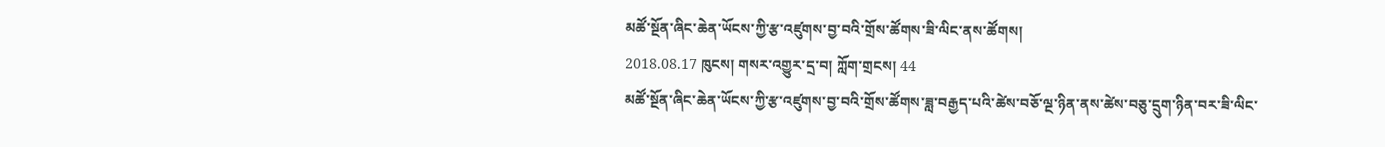མཚོ་སྔོན་ཞིང་ཆེན་ཡོངས་ཀྱི་རྩ་འཛུགས་བྱ་བའི་གྲོས་ཚོགས་ཟི་ལིང་ནས་ཚོགས།
2018.08.17 ཁུངས། གསར་འགྱུར་དྲ་བ། ཀློག་གྲངས། 44
མཚོ་སྔོན་ཞིང་ཆེན་ཡོངས་ཀྱི་རྩ་འཛུགས་བྱ་བའི་གྲོས་ཚོགས་ཟླ་བརྒྱད་པའི་ཚེས་བཅོ་ལྔ་ཉིན་ནས་ཚེས་བཅུ་དྲུག་ཉིན་བར་ཟི་ལིང་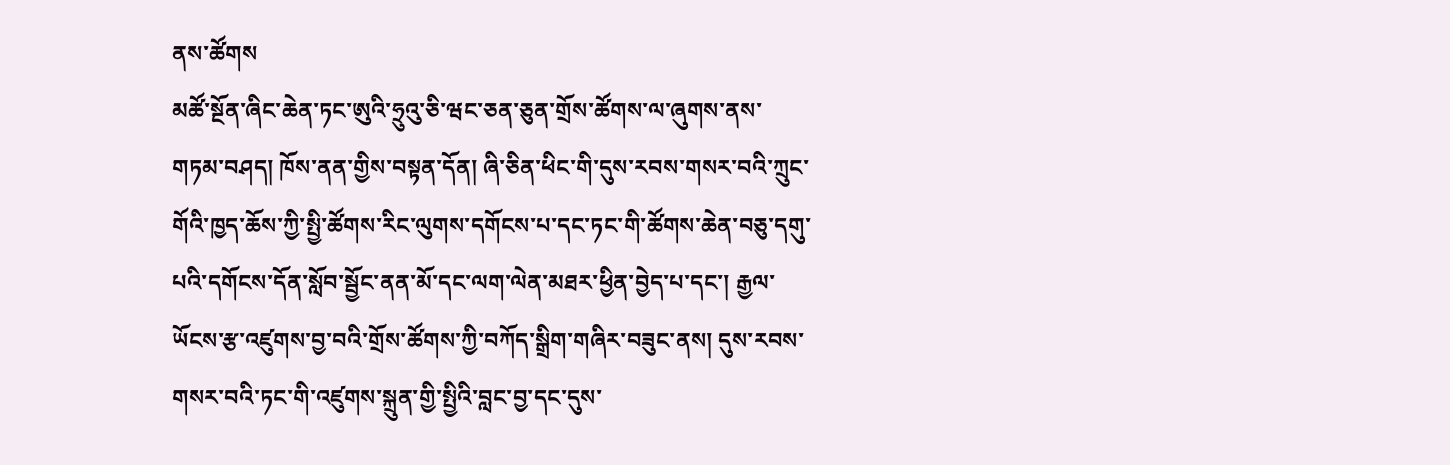ནས་ཚོགས
མཚོ་སྔོན་ཞིང་ཆེན་ཏང་ཨུའི་ཧྲུའུ་ཅི་ཝང་ཅན་ཅུན་གྲོས་ཚོགས་ལ་ཞུགས་ནས་གཏམ་བཤད། ཁོས་ནན་གྱིས་བསྟན་དོན། ཞི་ཅིན་ཕིང་གི་དུས་རབས་གསར་བའི་ཀྲུང་གོའི་ཁྱད་ཆོས་ཀྱི་སྤྱི་ཚོགས་རིང་ལུགས་དགོངས་པ་དང་ཏང་གི་ཚོགས་ཆེན་བཅུ་དགུ་པའི་དགོངས་དོན་སློབ་སྦྱོང་ནན་མོ་དང་ལག་ལེན་མཐར་ཕྱིན་བྱེད་པ་དང་། རྒྱལ་ཡོངས་རྩ་འཛུགས་བྱ་བའི་གྲོས་ཚོགས་ཀྱི་བཀོད་སྒྲིག་གཞིར་བཟུང་ནས། དུས་རབས་གསར་བའི་ཏང་གི་འཛུགས་སྐྲུན་གྱི་སྤྱིའི་བླང་བྱ་དང་དུས་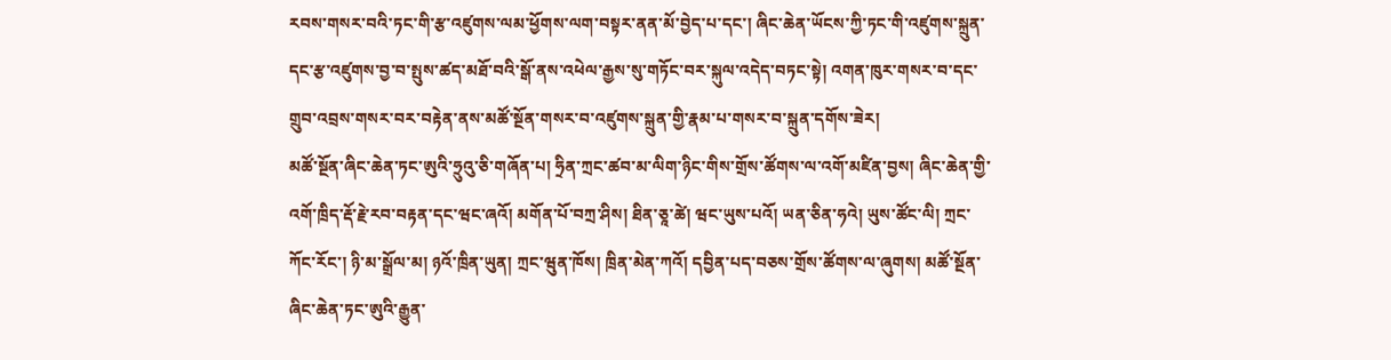རབས་གསར་བའི་ཏང་གི་རྩ་འཛུགས་ལམ་ཕྱོགས་ལག་བསྟར་ནན་མོ་བྱེད་པ་དང་། ཞིང་ཆེན་ཡོངས་ཀྱི་ཏང་གི་འཛུགས་སྐྲུན་དང་རྩ་འཛུགས་བྱ་བ་སྤུས་ཚད་མཐོ་བའི་སྒོ་ནས་འཕེལ་རྒྱས་སུ་གཏོང་བར་སྐུལ་འདེད་བཏང་སྟེ། འགན་ཁུར་གསར་བ་དང་གྲུབ་འབྲས་གསར་བར་བརྟེན་ནས་མཚོ་སྔོན་གསར་བ་འཛུགས་སྐྲུན་གྱི་རྣམ་པ་གསར་བ་སྐྲུན་དགོས་ཟེར།
མཚོ་སྔོན་ཞིང་ཆེན་ཏང་ཨུའི་ཧྲུའུ་ཅི་གཞོན་པ། ཧྲིན་ཀྲང་ཚབ་མ་ལིག་ཉིང་གིས་གྲོས་ཚོགས་ལ་འགོ་མཛིན་བྱས། ཞིང་ཆེན་གྱི་འགོ་ཁྲིད་རྡོ་རྗེ་རབ་བརྟན་དང་ཝང་ཞའོ། མགོན་པོ་བཀྲ་ཤིས། ཐིན་ཅཱ་ཚེ། ཝང་ཡུས་པའོ། ཡན་ཅིན་ཧའེ། ཡུས་ཚོང་ལི། ཀྲང་ཀོང་རོང་། ཉི་མ་སྒྲོལ་མ། ཉའོ་ཁྲིན་ཡུན། ཀྲང་ཝུན་ཁོས། ཁྲིན་མེན་ཀའོ། དབྱིན་པད་བཅས་གྲོས་ཚོགས་ལ་ཞུགས། མཚོ་སྔོན་ཞིང་ཆེན་ཏང་ཨུའི་རྒྱུན་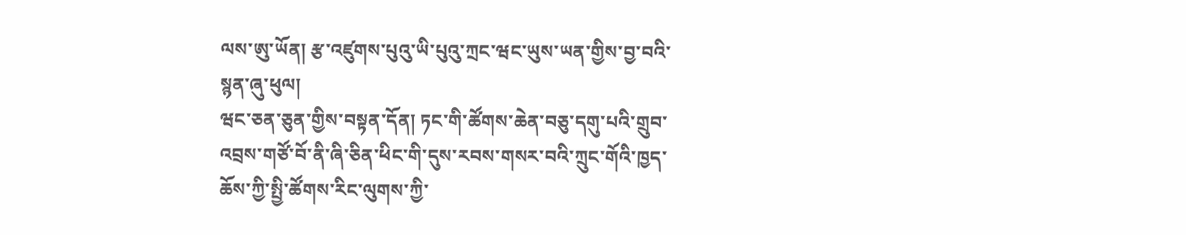ལས་ཨུ་ཡོན། རྩ་འཛུགས་པུའུ་ཡི་པུའུ་ཀྲང་ཝང་ཡུས་ཡན་གྱིས་བྱ་བའི་སྙན་ཞུ་ཕུལ།
ཝང་ཅན་ཅུན་གྱིས་བསྟན་དོན། ཏང་གི་ཚོགས་ཆེན་བཅུ་དགུ་པའི་གྲུབ་འབྲས་གཙོ་བོ་ནི་ཞི་ཅིན་ཕིང་གི་དུས་རབས་གསར་བའི་ཀྲུང་གོའི་ཁྱད་ཆོས་ཀྱི་སྤྱི་ཚོགས་རིང་ལུགས་ཀྱི་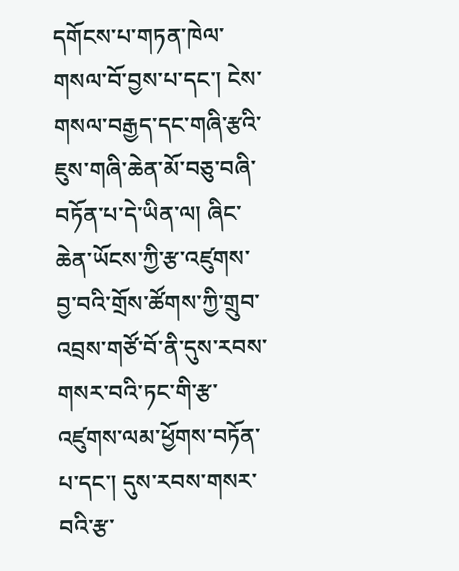དགོངས་པ་གཏན་ཁེལ་གསལ་བོ་བྱས་པ་དང་། ངེས་གསལ་བརྒྱད་དང་གཞི་རྩའི་ཇུས་གཞི་ཆེན་མོ་བཅུ་བཞི་བཏོན་པ་དེ་ཡིན་ལ། ཞིང་ཆེན་ཡོངས་ཀྱི་རྩ་འཛུགས་བྱ་བའི་གྲོས་ཚོགས་ཀྱི་གྲུབ་འབྲས་གཙོ་བོ་ནི་དུས་རབས་གསར་བའི་ཏང་གི་རྩ་འཛུགས་ལམ་ཕྱོགས་བཏོན་པ་དང་། དུས་རབས་གསར་བའི་རྩ་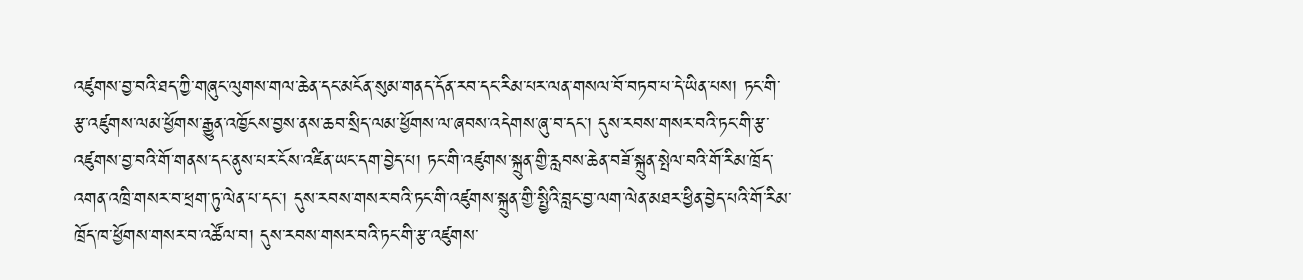འཛུགས་བྱ་བའི་ཐད་ཀྱི་གཞུང་ལུགས་གལ་ཆེན་དང་མངོན་སུམ་གནད་དོན་རབ་དང་རིམ་པར་ལན་གསལ་བོ་བཏབ་པ་དེ་ཡིན་པས། ཏང་གི་རྩ་འཛུགས་ལམ་ཕྱོགས་རྒྱུན་འཁྱོངས་བྱས་ནས་ཆབ་སྲིད་ལམ་ཕྱོགས་ལ་ཞབས་འདེགས་ཞུ་བ་དང་། དུས་རབས་གསར་བའི་ཏང་གི་རྩ་འཛུགས་བྱ་བའི་གོ་གནས་དང་ནུས་པར་ངོས་འཛིན་ཡང་དག་བྱེད་པ། ཏང་གི་འཛུགས་སྐྲུན་གྱི་རླབས་ཆེན་བཟོ་སྐྲུན་སྤེལ་བའི་གོ་རིམ་ཁྲོད་འགན་འཁྲི་གསར་བ་ཕྲག་ཏུ་ལེན་པ་དང་། དུས་རབས་གསར་བའི་ཏང་གི་འཛུགས་སྐྲུན་གྱི་སྤྱིའི་བླང་བྱ་ལག་ལེན་མཐར་ཕྱིན་བྱེད་པའི་གོ་རིམ་ཁྲོད་ཁ་ཕྱོགས་གསར་བ་འཚོལ་བ། དུས་རབས་གསར་བའི་ཏང་གི་རྩ་འཛུགས་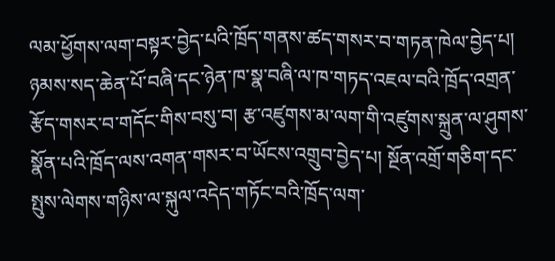ལམ་ཕྱོགས་ལག་བསྟར་བྱེད་པའི་ཁྲོད་གནས་ཚད་གསར་བ་གཏན་ཁེལ་བྱེད་པ། ཉམས་སད་ཆེན་པོ་བཞི་དང་ཉེན་ཁ་སྣ་བཞི་ལ་ཁ་གཏད་འཇལ་བའི་ཁྲོད་འགྲན་རྩོད་གསར་བ་གདོང་གིས་བསུ་བ། རྩ་འཛུགས་མ་ལག་གི་འཛུགས་སྐྲུན་ལ་ཤུགས་སྣོན་པའི་ཁྲོད་ལས་འགན་གསར་བ་ཡོངས་འགྲུབ་བྱེད་པ། སྔོན་འགྲོ་གཅིག་དང་སྤུས་ལེགས་གཉིས་ལ་སྐུལ་འདེད་གཏོང་བའི་ཁྲོད་ལག་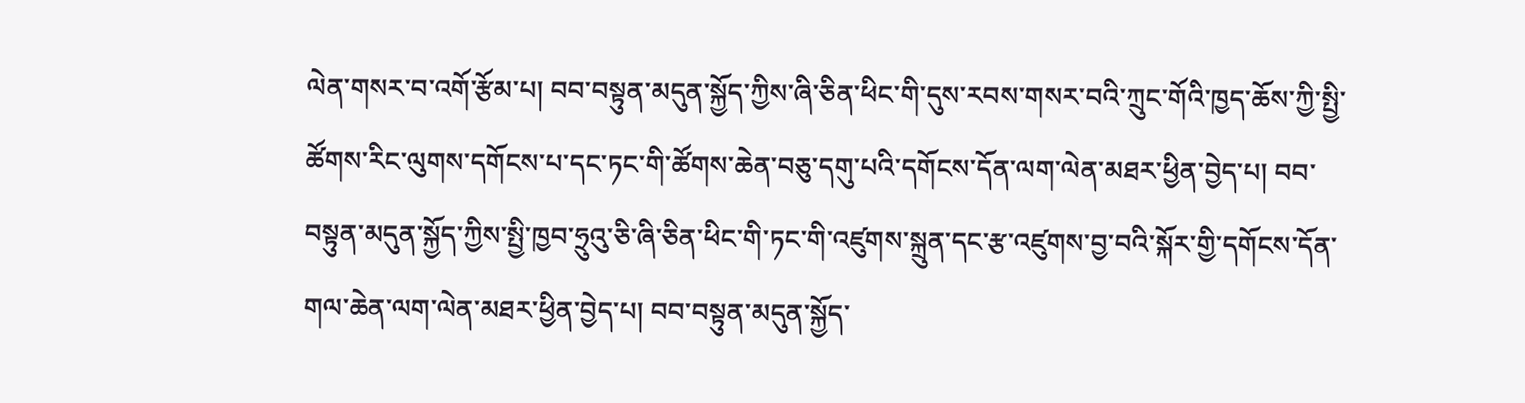ལེན་གསར་བ་འགོ་རྩོམ་པ། བབ་བསྟུན་མདུན་སྐྱོད་ཀྱིས་ཞི་ཅིན་ཕིང་གི་དུས་རབས་གསར་བའི་ཀྲུང་གོའི་ཁྱད་ཆོས་ཀྱི་སྤྱི་ཚོགས་རིང་ལུགས་དགོངས་པ་དང་ཏང་གི་ཚོགས་ཆེན་བཅུ་དགུ་པའི་དགོངས་དོན་ལག་ལེན་མཐར་ཕྱིན་བྱེད་པ། བབ་བསྟུན་མདུན་སྐྱོད་ཀྱིས་སྤྱི་ཁྱབ་ཧྲུའུ་ཅི་ཞི་ཅིན་ཕིང་གི་ཏང་གི་འཛུགས་སྐྲུན་དང་རྩ་འཛུགས་བྱ་བའི་སྐོར་གྱི་དགོངས་དོན་གལ་ཆེན་ལག་ལེན་མཐར་ཕྱིན་བྱེད་པ། བབ་བསྟུན་མདུན་སྐྱོད་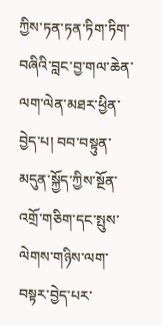ཀྱིས་ཏན་ཏན་ཏིག་ཏིག་བཞིའི་བླང་བྱ་གལ་ཆེན་ལག་ལེན་མཐར་ཕྱིན་བྱེད་པ། བབ་བསྟུན་མདུན་སྐྱོད་ཀྱིས་སྔོན་འགྲོ་གཅིག་དང་སྤུས་ལེགས་གཉིས་ལག་བསྟར་བྱེད་པར་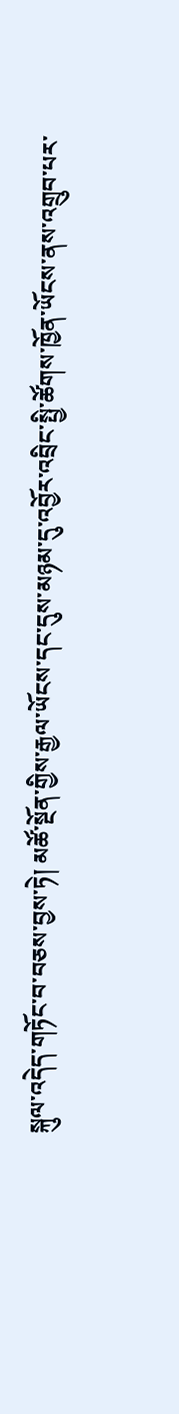སྐུལ་འདེད་གཏོང་བ་བཅས་བྱས་ཏེ། མཚོ་སྔོན་གྱིས་རྒྱལ་ཡོངས་དང་དུས་མཉམ་དུ་འབྱོར་འབྲིང་སྤྱི་ཚོགས་ཁྱོན་ཡོངས་ནས་འགྲུབ་པར་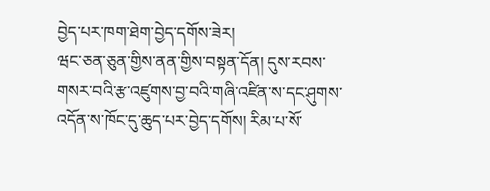བྱེད་པར་ཁག་ཐེག་བྱེད་དགོས་ཟེར།
ཝང་ཅན་ཅུན་གྱིས་ནན་གྱིས་བསྟན་དོན། དུས་རབས་གསར་བའི་རྩ་འཛུགས་བྱ་བའི་གཞི་འཛིན་ས་དང་ཤུགས་འདོན་ས་ཁོང་དུ་ཆུད་པར་བྱེད་དགོས། རིམ་པ་སོ་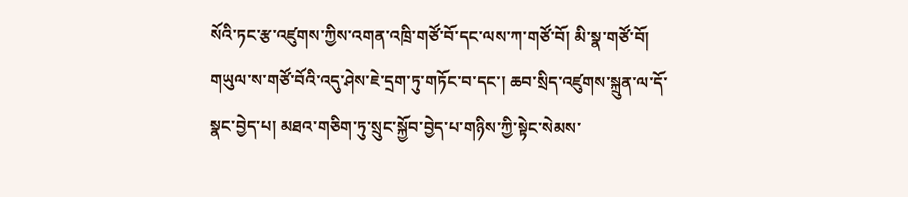སོའི་ཏང་རྩ་འཛུགས་ཀྱིས་འགན་འཁྲི་གཙོ་བོ་དང་ལས་ཀ་གཙོ་བོ། མི་སྣ་གཙོ་བོ། གཡུལ་ས་གཙོ་བོའི་འདུ་ཤེས་ཇེ་དྲག་ཏུ་གཏོང་བ་དང་། ཆབ་སྲིད་འཛུགས་སྐྲུན་ལ་དོ་སྣང་བྱེད་པ། མཐའ་གཅིག་ཏུ་སྲུང་སྐྱོབ་བྱེད་པ་གཉིས་ཀྱི་སྟེང་སེམས་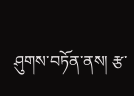ཤུགས་བཏོན་ནས། རྩ་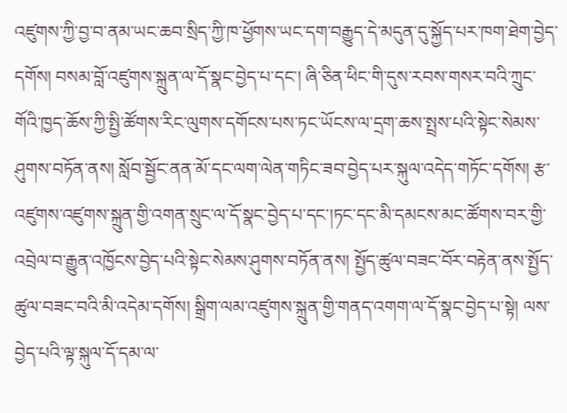འཛུགས་ཀྱི་བྱ་བ་ནམ་ཡང་ཆབ་སྲིད་ཀྱི་ཁ་ཕྱོགས་ཡང་དག་བརྒྱུད་དེ་མདུན་དུ་སྐྱོད་པར་ཁག་ཐེག་བྱེད་དགོས། བསམ་བློ་འཛུགས་སྐྲུན་ལ་དོ་སྣང་བྱེད་པ་དང་། ཞི་ཅིན་ཕིང་གི་དུས་རབས་གསར་བའི་ཀྲུང་གོའི་ཁྱད་ཆོས་ཀྱི་སྤྱི་ཚོགས་རིང་ལུགས་དགོངས་པས་ཏང་ཡོངས་ལ་དྲག་ཆས་སྤྲས་པའི་སྟེང་སེམས་ཤུགས་བཏོན་ནས། སློབ་སྦྱོང་ནན་མོ་དང་ལག་ལེན་གཏིང་ཟབ་བྱེད་པར་སྐུལ་འདེད་གཏོང་དགོས། རྩ་འཛུགས་འཛུགས་སྐྲུན་གྱི་འགན་སྲུང་ལ་དོ་སྣང་བྱེད་པ་དང་།ཏང་དང་མི་དམངས་མང་ཚོགས་བར་གྱི་འབྲེལ་བ་རྒྱུན་འཁྱོངས་བྱེད་པའི་སྟེང་སེམས་ཤུགས་བཏོན་ནས། སྤྱོད་ཚུལ་བཟང་བོར་བརྟེན་ནས་སྤྱོད་ཚུལ་བཟང་བའི་མི་འདེམ་དགོས། སྒྲིག་ལམ་འཛུགས་སྐྲུན་གྱི་གནད་འགག་ལ་དོ་སྣང་བྱེད་པ་སྟེ། ལས་བྱེད་པའི་ལྟ་སྐུལ་དོ་དམ་ལ་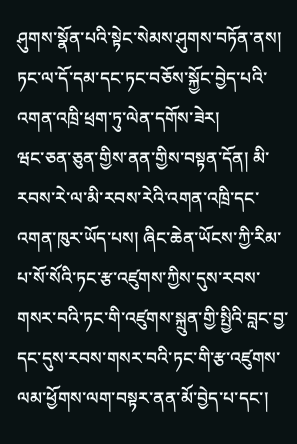ཤུགས་སྣོན་པའི་སྟེང་སེམས་ཤུགས་བཏོན་ནས། ཏང་ལ་དོ་དམ་དང་ཏང་བཅོས་སྐྱོང་བྱེད་པའི་འགན་འཁྲི་ཕྲག་ཏུ་ལེན་དགོས་ཟེར།
ཝང་ཅན་ཅུན་གྱིས་ནན་གྱིས་བསྟན་དོན། མི་རབས་རེ་ལ་མི་རབས་རེའི་འགན་འཁྲི་དང་འགན་ཁུར་ཡོད་པས། ཞིང་ཆེན་ཡོངས་ཀྱི་རིམ་པ་སོ་སོའི་ཏང་རྩ་འཛུགས་ཀྱིས་དུས་རབས་གསར་བའི་ཏང་གི་འཛུགས་སྐྲུན་གྱི་སྤྱིའི་བླང་བྱ་དང་དུས་རབས་གསར་བའི་ཏང་གི་རྩ་འཛུགས་ལམ་ཕྱོགས་ལག་བསྟར་ནན་མོ་བྱེད་པ་དང་།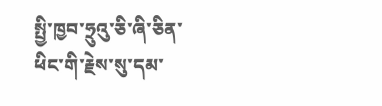སྤྱི་ཁྱབ་ཧྲུའུ་ཅི་ཞི་ཅིན་ཕིང་གི་རྗེས་སུ་དམ་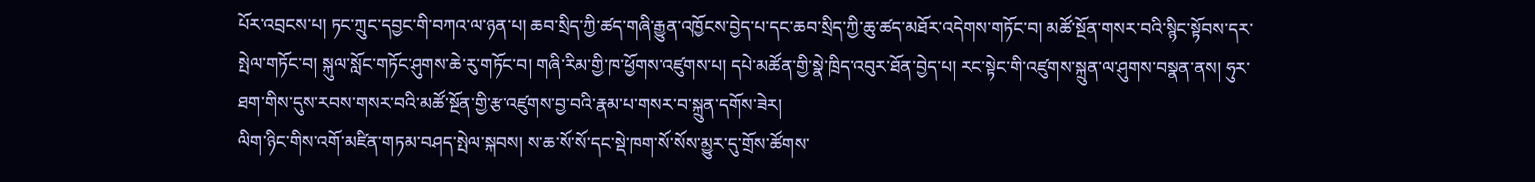པོར་འབྲངས་པ། ཏང་ཀྲུང་དབྱང་གི་བཀའ་ལ་ཉན་པ། ཆབ་སྲིད་ཀྱི་ཚད་གཞི་རྒྱུན་འཁྱོངས་བྱེད་པ་དང་ཆབ་སྲིད་ཀྱི་ཆུ་ཚད་མཐོར་འདེགས་གཏོང་བ། མཚོ་སྔོན་གསར་བའི་སྙིང་སྟོབས་དར་སྤེལ་གཏོང་བ། སྐུལ་སློང་གཏོང་ཤུགས་ཆེ་རུ་གཏོང་བ། གཞི་རིམ་གྱི་ཁ་ཕྱོགས་འཛུགས་པ། དཔེ་མཚོན་གྱི་སྣེ་ཁྲིད་འབུར་ཐོན་བྱེད་པ། རང་སྟེང་གི་འཛུགས་སྐྲུན་ལ་ཤུགས་བསྣན་ནས། ཧུར་ཐག་གིས་དུས་རབས་གསར་བའི་མཚོ་སྔོན་གྱི་རྩ་འཛུགས་བྱ་བའི་རྣམ་པ་གསར་བ་སྐྲུན་དགོས་ཟེར།
ལིག་ཉིང་གིས་འགོ་མཛིན་གཏམ་བཤད་སྤེལ་སྐབས། ས་ཆ་སོ་སོ་དང་སྡེ་ཁག་སོ་སོས་མྱུར་དུ་གྲོས་ཚོགས་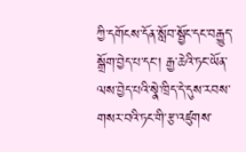ཀྱི་དགོངས་དོན་སློབ་སྦྱོང་དང་བརྒྱུད་སྒྲོག་བྱེད་པ་དང་། རྒྱ་ཆེའི་ཏང་ཡོན་ལས་བྱེད་པའི་སྣེ་ཁྲིད་དེ་དུས་རབས་གསར་བའི་ཏང་གི་རྩ་འཛུགས་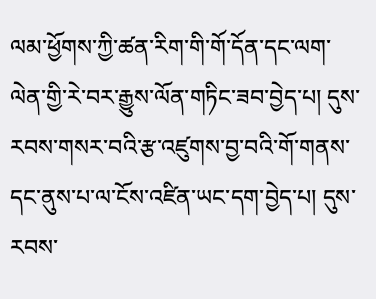ལམ་ཕྱོགས་ཀྱི་ཚན་རིག་གི་གོ་དོན་དང་ལག་ལེན་གྱི་རེ་བར་རྒྱུས་ལོན་གཏིང་ཟབ་བྱེད་པ། དུས་རབས་གསར་བའི་རྩ་འཛུགས་བྱ་བའི་གོ་གནས་དང་ནུས་པ་ལ་ངོས་འཛིན་ཡང་དག་བྱེད་པ། དུས་རབས་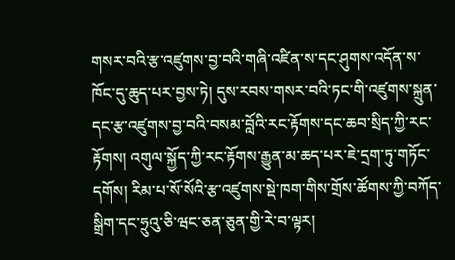གསར་བའི་རྩ་འཛུགས་བྱ་བའི་གཞི་འཛིན་ས་དང་ཤུགས་འདོན་ས་ཁོང་དུ་ཆུད་པར་བྱས་ཏེ། དུས་རབས་གསར་བའི་ཏང་གི་འཛུགས་སྐྲུན་དང་རྩ་འཛུགས་བྱ་བའི་བསམ་བློའི་རང་རྟོགས་དང་ཆབ་སྲིད་ཀྱི་རང་རྟོགས། འགུལ་སྐྱོད་ཀྱི་རང་རྟོགས་རྒྱུན་མ་ཆད་པར་ཇེ་དྲག་ཏུ་གཏོང་དགོས། རིམ་པ་སོ་སོའི་རྩ་འཛུགས་སྡེ་ཁག་གིས་གྲོས་ཚོགས་ཀྱི་བཀོད་སྒྲིག་དང་ཧྲུའུ་ཅི་ཝང་ཅན་ཅུན་གྱི་རེ་བ་ལྟར།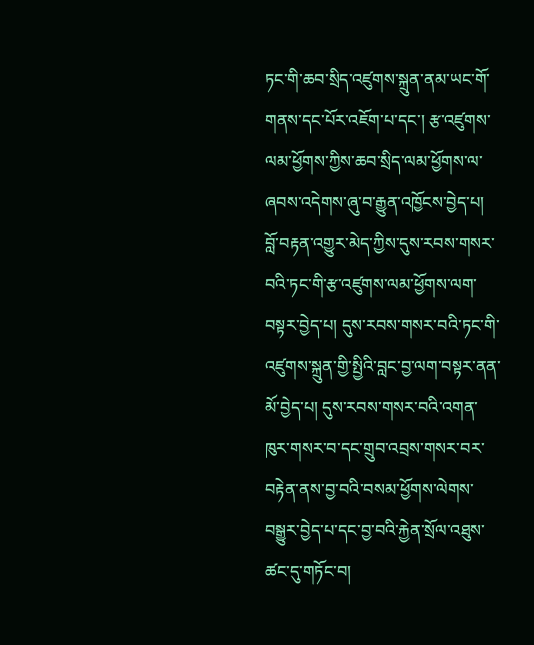ཏང་གི་ཆབ་སྲིད་འཛུགས་སྐྲུན་ནམ་ཡང་གོ་གནས་དང་པོར་འཇོག་པ་དང་། རྩ་འཛུགས་ལམ་ཕྱོགས་ཀྱིས་ཆབ་སྲིད་ལམ་ཕྱོགས་ལ་ཞབས་འདེགས་ཞུ་བ་རྒྱུན་འཁྱོངས་བྱེད་པ། བློ་བརྟན་འགྱུར་མེད་ཀྱིས་དུས་རབས་གསར་བའི་ཏང་གི་རྩ་འཛུགས་ལམ་ཕྱོགས་ལག་བསྟར་བྱེད་པ། དུས་རབས་གསར་བའི་ཏང་གི་འཛུགས་སྐྲུན་གྱི་སྤྱིའི་བླང་བྱ་ལག་བསྟར་ནན་མོ་བྱེད་པ། དུས་རབས་གསར་བའི་འགན་ཁུར་གསར་བ་དང་གྲུབ་འབྲས་གསར་བར་བརྟེན་ནས་བྱ་བའི་བསམ་ཕྱོགས་ལེགས་བསྒྱུར་བྱེད་པ་དང་བྱ་བའི་རྐྱེན་སྲོལ་འཐུས་ཚང་དུ་གཏོང་བ།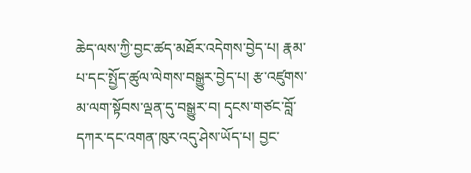ཆེད་ལས་ཀྱི་བྱང་ཚད་མཐོར་འདེགས་བྱེད་པ། རྣམ་པ་དང་སྤྱོད་ཚུལ་ལེགས་བསྒྱུར་བྱེད་པ། རྩ་འཛུགས་མ་ལག་སྟོབས་ལྡན་དུ་བསྒྱུར་བ། དྭངས་གཙང་བློ་དཀར་དང་འགན་ཁུར་འདུ་ཤེས་ཡོད་པ། བྱང་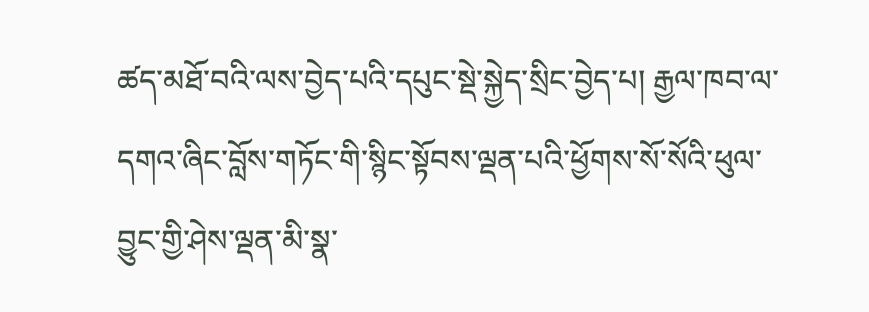ཚད་མཐོ་བའི་ལས་བྱེད་པའི་དཔུང་སྡེ་སྐྱེད་སྲིང་བྱེད་པ། རྒྱལ་ཁབ་ལ་དགའ་ཞིང་བློས་གཏོང་གི་སྙིང་སྟོབས་ལྡན་པའི་ཕྱོགས་སོ་སོའི་ཕུལ་བྱུང་གྱི་ཤེས་ལྡན་མི་སྣ་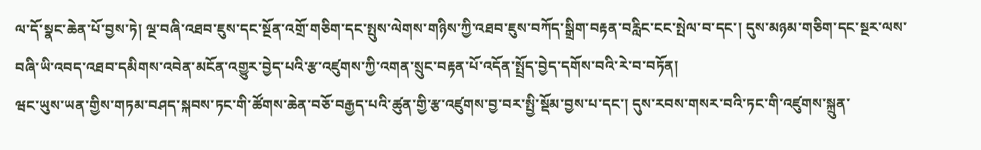ལ་དོ་སྣང་ཆེན་པོ་བྱས་ཏེ། ལྔ་བཞི་འཐབ་ཇུས་དང་སྔོན་འགྲོ་གཅིག་དང་སྤུས་ལེགས་གཉིས་ཀྱི་འཐབ་ཇུས་བཀོད་སྒྲིག་བརྟན་བརླིང་ངང་སྤེལ་བ་དང་། དུས་མཉམ་གཅིག་དང་སྔར་ལས་བཞི་ཡི་འབད་འཐབ་དམིགས་འབེན་མངོན་འགྱུར་བྱེད་པའི་རྩ་འཛུགས་ཀྱི་འགན་སྲུང་བརྟན་པོ་འདོན་སྤྲོད་བྱེད་དགོས་བའི་རེ་བ་བཏོན།
ཝང་ཡུས་ཡན་གྱིས་གཏམ་བཤད་སྐབས་ཏང་གི་ཚོགས་ཆེན་བཅོ་བརྒྱད་པའི་ཚུན་གྱི་རྩ་འཛུགས་བྱ་བར་སྤྱི་སྡོམ་བྱས་པ་དང་། དུས་རབས་གསར་བའི་ཏང་གི་འཛུགས་སྐྲུན་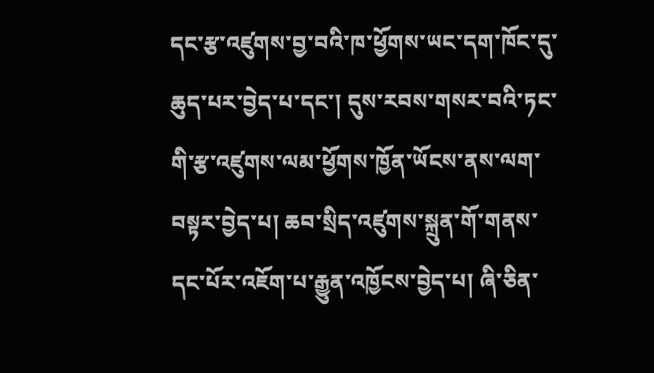དང་རྩ་འཛུགས་བྱ་བའི་ཁ་ཕྱོགས་ཡང་དག་ཁོང་དུ་ཆུད་པར་བྱེད་པ་དང་། དུས་རབས་གསར་བའི་ཏང་གི་རྩ་འཛུགས་ལམ་ཕྱོགས་ཁྱོན་ཡོངས་ནས་ལག་བསྟར་བྱེད་པ། ཆབ་སྲིད་འཛུགས་སྐྲུན་གོ་གནས་དང་པོར་འཇོག་པ་རྒྱུན་འཁྱོངས་བྱེད་པ། ཞི་ཅིན་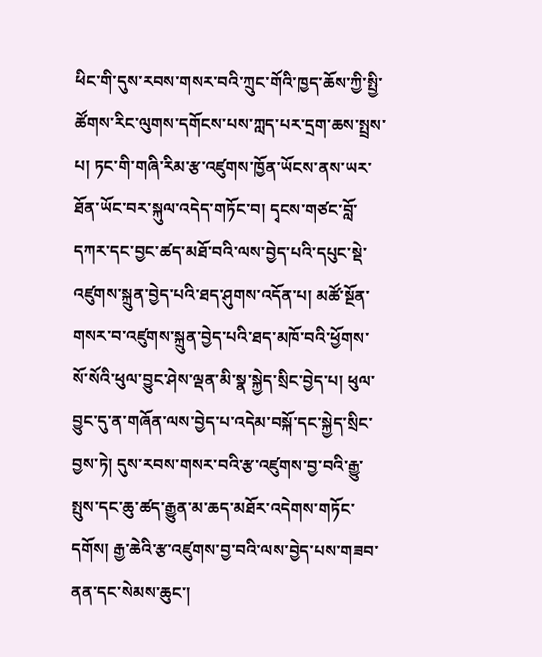ཕིང་གི་དུས་རབས་གསར་བའི་ཀྲུང་གོའི་ཁྱད་ཆོས་ཀྱི་སྤྱི་ཚོགས་རིང་ལུགས་དགོངས་པས་ཀླད་པར་དྲག་ཆས་སྤྲས་པ། ཏང་གི་གཞི་རིམ་རྩ་འཛུགས་ཁྱོན་ཡོངས་ནས་ཡར་ཐོན་ཡོང་བར་སྐུལ་འདེད་གཏོང་བ། དྭངས་གཙང་བློ་དཀར་དང་བྱང་ཚད་མཐོ་བའི་ལས་བྱེད་པའི་དཔུང་སྡེ་འཛུགས་སྐྲུན་བྱེད་པའི་ཐད་ཤུགས་འདོན་པ། མཚོ་སྔོན་གསར་བ་འཛུགས་སྐྲུན་བྱེད་པའི་ཐད་མཁོ་བའི་ཕྱོགས་སོ་སོའི་ཕུལ་བྱུང་ཤེས་ལྡན་མི་སྣ་སྐྱེད་སྲིང་བྱེད་པ། ཕུལ་བྱུང་དུ་ན་གཞོན་ལས་བྱེད་པ་འདེམ་བསྐོ་དང་སྐྱེད་སྲིང་བྱས་ཏེ། དུས་རབས་གསར་བའི་རྩ་འཛུགས་བྱ་བའི་རྒྱུ་སྤུས་དང་ཆུ་ཚད་རྒྱུན་མ་ཆད་མཐོར་འདེགས་གཏོང་དགོས། རྒྱ་ཆེའི་རྩ་འཛུགས་བྱ་བའི་ལས་བྱེད་པས་གཟབ་ནན་དང་སེམས་ཆུང་།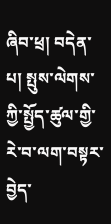ཞིབ་ཕྲ། བདེན་པ། སྤུས་ལེགས་ཀྱི་སྤྱོད་ཚུལ་གྱི་རེ་བ་ལག་བསྟར་བྱེད་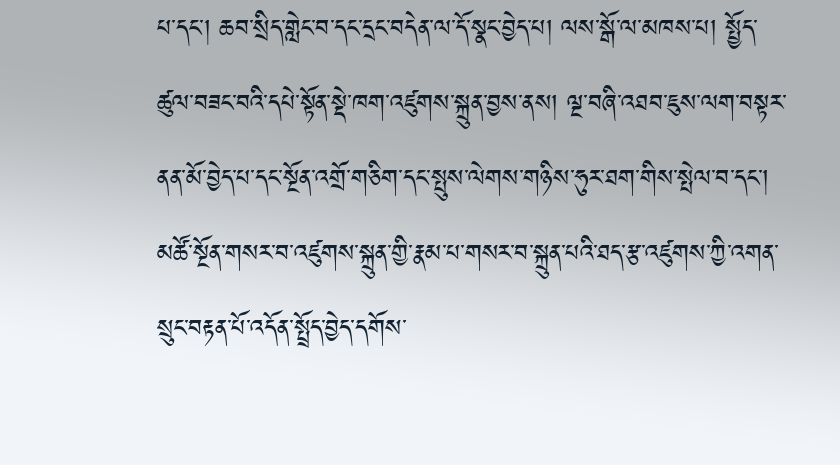པ་དང་། ཆབ་སྲིད་གླེང་བ་དང་དྲང་བདེན་ལ་དོ་སྣང་བྱེད་པ། ལས་སྒོ་ལ་མཁས་པ། སྤྱོད་ཚུལ་བཟང་བའི་དཔེ་སྟོན་སྡེ་ཁག་འཛུགས་སྐྲུན་བྱས་ནས། ལྔ་བཞི་འཐབ་ཇུས་ལག་བསྟར་ནན་མོ་བྱེད་པ་དང་སྔོན་འགྲོ་གཅིག་དང་སྤུས་ལེགས་གཉིས་ཧུར་ཐག་གིས་སྤེལ་བ་དང་། མཚོ་སྔོན་གསར་བ་འཛུགས་སྐྲུན་གྱི་རྣམ་པ་གསར་བ་སྐྲུན་པའི་ཐད་རྩ་འཛུགས་ཀྱི་འགན་སྲུང་བརྟན་པོ་འདོན་སྤྲོད་བྱེད་དགོས་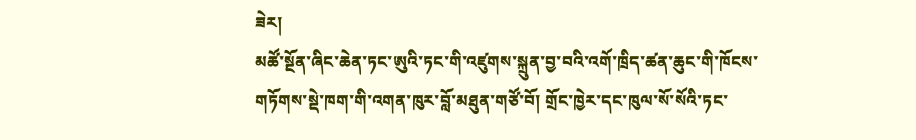ཟེར།
མཚོ་སྔོན་ཞིང་ཆེན་ཏང་ཨུའི་ཏང་གི་འཛུགས་སྐྲུན་བྱ་བའི་འགོ་ཁྲིད་ཚན་ཆུང་གི་ཁོངས་གཏོགས་སྡེ་ཁག་གི་འགན་ཁུར་བློ་མཐུན་གཙོ་བོ། གྲོང་ཁྱེར་དང་ཁུལ་སོ་སོའི་ཏང་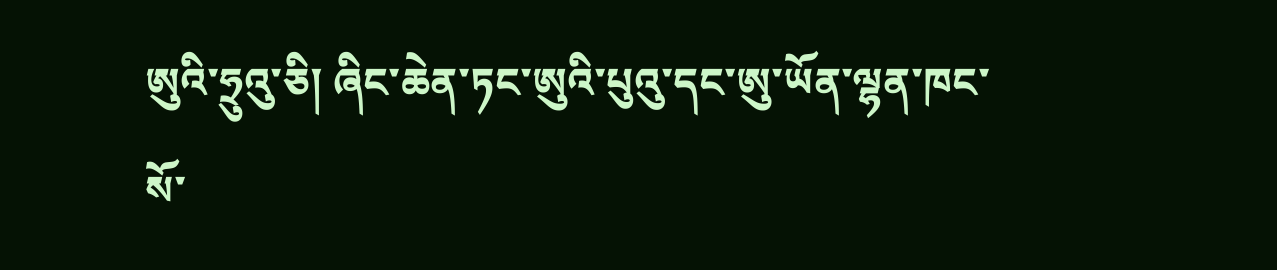ཨུའི་ཧྲུའུ་ཅི། ཞིང་ཆེན་ཏང་ཨུའི་པུའུ་དང་ཨུ་ཡོན་ལྷན་ཁང་སོ་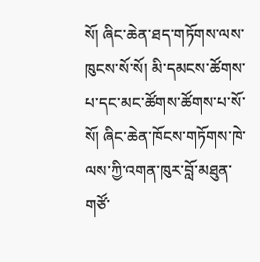སོ། ཞིང་ཆེན་ཐད་གཏོགས་ལས་ཁུངས་སོ་སོ། མི་དམངས་ཚོགས་པ་དང་མང་ཚོགས་ཚོགས་པ་སོ་སོ། ཞིང་ཆེན་ཁོངས་གཏོགས་ཁེ་ལས་ཀྱི་འགན་ཁུར་བློ་མཐུན་གཙོ་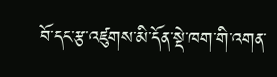བོ་དང་རྩ་འཛུགས་མི་དོན་སྡེ་ཁག་གི་འགན་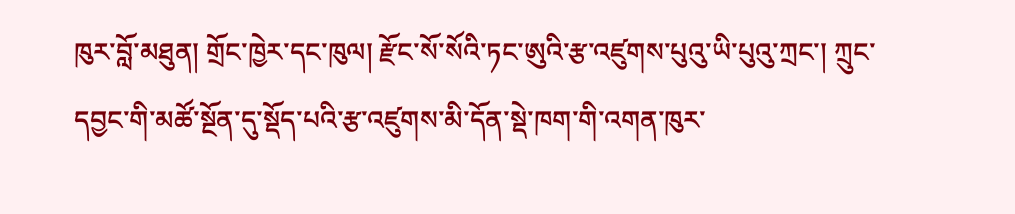ཁུར་བློ་མཐུན། གྲོང་ཁྱེར་དང་ཁུལ། རྫོང་སོ་སོའི་ཏང་ཨུའི་རྩ་འཛུགས་པུའུ་ཡི་པུའུ་ཀྲང་། ཀྲུང་དབྱང་གི་མཚོ་སྔོན་དུ་སྡོད་པའི་རྩ་འཛུགས་མི་དོན་སྡེ་ཁག་གི་འགན་ཁུར་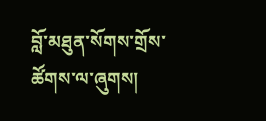བློ་མཐུན་སོགས་གྲོས་ཚོགས་ལ་ཞུགས།